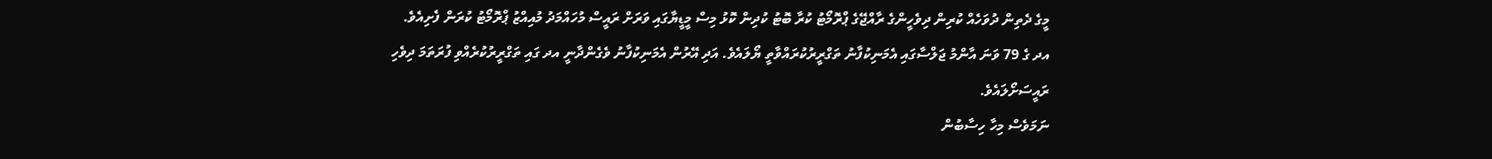މީގެ ދެތިން ދުވަހެއް ކުރިން ދިވެހީންގެ ރާއްޖޭގެ ޕްރޮމޯޓު ކުރާ ބޮޓު ކުދިން ކޮޅު މިސް މީޑީޔާގައި ވަރަށް ރައީސް މުހައްމަދު މުއިއްޒު ޕްރޮމޯޓު ކުރަން ފެށިއެވެ.
އދ ގެ 79 ވަނަ އާންމު ޖަލްސާގައި އެމަނިކުފާނު ތަގްރީރުކުރައްވާތީ ޔޯލައެވެ. އަދި އޭރުން އެމަނިކުފާނު ވެގެންދާނީ އދ ގައި ތަގްރީރުކުރެއްވި ފުރަތަމަ ދިވެހި ރައީސަށޯލައެވެ.
ނަމަވެސް މިހާ ހިސާބުން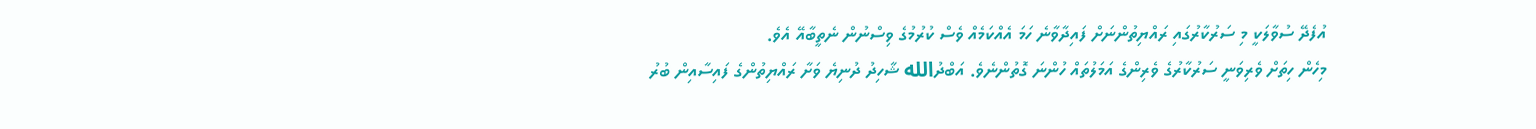އުފެދޭ ސުވާލަކީ މި ސަރުކާރުގައި ރައްޔިތުންނަށް ފައިދާވާނެ ހަމަ އެއްކަމެއް ވެސް ކުރުމުގެ ވިސްނުން ނެތީބާއޭ އެވެ.
މިހެން ހިތަށް ވެރިވަނީ ސަރުކާރުގެ ވެރިންގެ އަމަލުތައް ހުންނަ ގޮތުންނެވެ. އަބްދުالله ޝާހިދު ދުނިޔެ ވަށާ ރައްޔިތުންގެ ފައިސާއިން ބުރު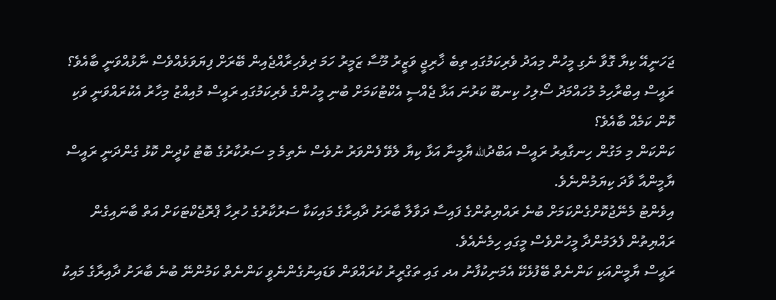ޖަހަނީއޭ ކިޔާ ގޮވާ ނެގި މީހުން މިއަދު ވެރިކަމުގައި ތިބެ ޚާރިޖީ ވަޒީރު މޫސާ ޒަމީރު ހަމަ ދިވެހިރާއްޖެއިން ބޭރަށް ފިޔަވަޅެއްވެސް ނާޅުއްވަނީ ބާއެވެ؟
ރައީސް އިބްރާހިމު މުހައްމަދު ސޯލިހު ކިނބޫ ކަރުނަ އަޅާ ޖެއްސީ އެކްޓުކަމަށް ބުނި މީހުންގެ ވެރިކަމުގައި ރައީސް މުއިއްޒު މިހާރު އެކުރައްވަނީ ވަކި ކޮން ކަމެއް ބާއެވެ؟
ކަންކަން މި މަގުން ހިނގާއިރު ރައީސް އަބްދުالله ޔާމީނާ އަޅާ ކިޔާ ލެވޭ ފެންވަރު ނުވެސް ނެތިމެ މި ސަރުކާރުގެ ބޮޓު ކުދީން ކޮޅު ގެންދަނީ ރައީސް ޔާމީންއާ ވާދަ ކިޔަމުންނެވެ.
އިވެންޓު މެނޭޖުކޮށްގެންކަމަށް ބުނެ ރައްޔިތުންގެ ފައިސާ ދަވާލާ ބާރަށު ދާއިރާގެ މައިކަކާ ސަރުކާރުގެ ހުރިހާ ޕްރޮޖެކްޓަކަށް އަތް ބާނައިގެން ރައްޔިތުން ފެލަމުންދާ މީހުންވެސް މީގައި ހިމެނެއެވެ.
ރައީސް ޔާމީންއަކި ކަންނެތް ބޭފުޅެކޭ އެމަނިކުފާނު އދ ގައި ތަގްރީރު ކުރައްވަން ވަޑައިނުގެންނެވީ ކަންނެތް ކަމުންނޭ ބުނެ ބާރަށު ދާއިރާގެ މައިކު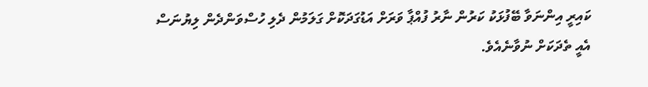ކައިރީ އިންނަވާ ބޭފުޅަކު ކަރުން ނާރު ފުއްޕާ ވަރަށް އަޑުގަދަކޮށް ގަލަމުން ދެލި ހުސްވަންދެން ލިޔުނަސް އެއީ ތެދަކަށް ނުވާނެއެވެ.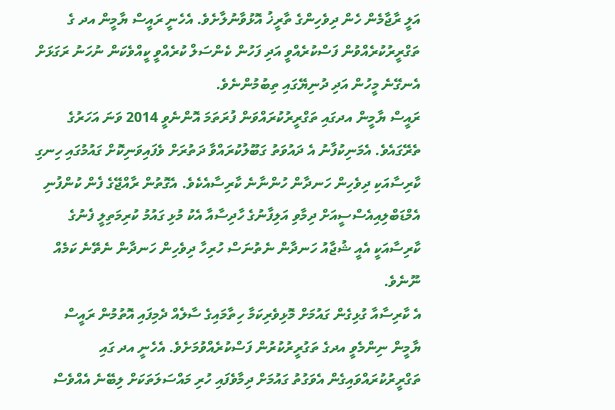އަލީ ރާޖާމެން ހެން ދިވެހިންގެ ތާރީޚު އޮޅުވާނުލާށެވެ. އެހެނީ ރައީސް ޔާމީން އދ ގެ ތަގްރީރުކުރެއްވުން ފަސްކުރެއްވީ އަދި ފަހުން ކެންސަލް ކުރެއްވީ ކީއްވެކަން ނުހަނު ރަގަޅަށް އެނގޭނެ މީހުން އަދި ދުނިޔޭގައި ތިބުމުންނެވެ.
ރައީސް ޔާމީން އދގައި ތަގްރީރުކުރައްވަން ފުރަތަމަ އޮންނެވީ 2014 ވަނަ އަހަރުގެ ތެރޭގައެވެ. އެމަނިކުފާނު އެ ދައުވަތު ގަބޫލުކުރައްވާ ދަތުރަށް ވެފައިވަނިކޮށް ގައުމުގައި ހިނގި ކާރިސާއަކި ދިވެހިން ހަނދާން ހުންނާނެ ކާރިސާއެކެވެ. އެގޮތުން ރާއްޖޭގެ ފެން ކުންފުނި އެމްޑަބްލިއިއެސްސީއަށް ދިމާވި އަލިފާނުގެ ހާދިސާއާ އެކު މުޅި ގައުމު ކުރިމަތިލީ ފެނުގެ ކާރިސާއަކީ އެއީ ޝުޖާއު ހަނދާން ނެތުނަސް ހުރިހާ ދިވެހިން ހަނދާން ނެތޭނެ ކަމެއް ނޫނެވެ.
އެ ކާރިސާއާ ގުޅިގެން ގައުމަށް މޮޅިވެރިކަމާ ހިތާމައިގެ ސާލެއް ދެމިފައި އޮތުމުން ރައީސް ޔާމީން ނިންމެވީ އދގެ ތަގުރީރުކުރުން ފަސްކުރެއްވުމަށެވެ. އެހެނީ އދ ގައި ތަގްރީރުކުރައްވައިގެން އެވަގުތު ގައުމަށް ދިމާވެފައި ހުރި މައްސަލަތަކަށް ލިބޭނެ އެއްވެސް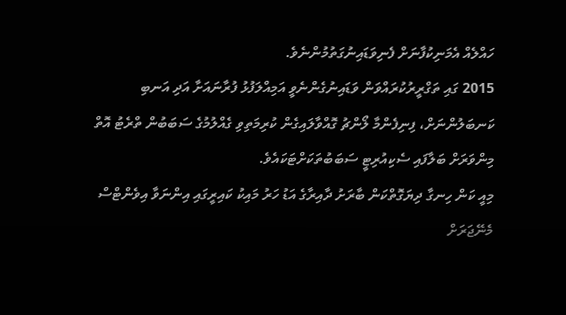ހައްލެއް އެމަނިކުފާނަށް ފެނިވަޑައިނުގަތުމުންނެވެ.
2015 ގައި ތަގްރީރުކުރައްވަން ވަޑައިނުގެންނެވީ އަމިއްލަފުޅު ފުރާނައަށާ އަދި އަނބި ކަނބަލުންނަށް، ފިނިފެންމާ ލޯންޗު ގޮއްވާލައިގެން ކުރިމަތިވި ގެއްލުމުގެ ސަބަބުން ތްރެޓު އޮތް މިންވަރަށް ބަލާފައި ސެކިއުރިޓީ ސަބަބުތަކަށްޓަކައެވެ.
މިއީ ކަން ހިނގާ ދިޔަގޮތްކަން ބާރަށު ދާއިރާގެ އަޑު ހަރު މައިކު ކައިރީގައި އިންނަވާ އިވެންޓްސް މެނޭޖަރަށް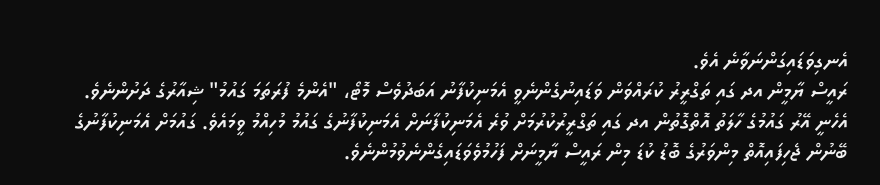އެނގިވަޑައިގަންނަވާނެ އެވެ.
ރައީސް ޔާމީން އދ ގައި ތަގްރީރު ކުރައްވަން ވަޑައިނުގެންނެވީ އެމަނިކުފާނު އަބަދުވެސް މޮޓޯ، "އެންމެ ފުރަތަމަ ގައުމު" ޝިއާރުގެ ދަށުންނެވެ. އެހެނީ އޭރު ގައުމުގެ ހާލަތު އޮތްގޮތުން އދ ގައި ތަގްރީރުކުރުމަށް ވުރެ އެމަނިކުފާނަށް އެމަނިކުފާނުގެ ގައުމު މުހިއްމު ވީމައެވެ. ގައުމަށް އެމަނިކުފާނުގެ ބޭނުން ޖެހިފައިއޮތް މިންވަރުގެ ބޮޑު ކުޑަ މިން ރައީސް ޔާމީނަށް ފަހުމުވެވަޑައިގެންނެވުމުންނެވެ.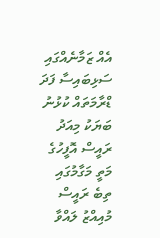އެއް ޒަމާނެއްގައި ސަޅިބައިސާ ފަދަ ޑްރާމަތައް ކުޅުނު ބަޔަކު މިއަދު ރައީސް އޮފީހުގެ މަތީ މަގާމުގައި ތިބެ ރައީސް މުއިއްޒު ލައްވާ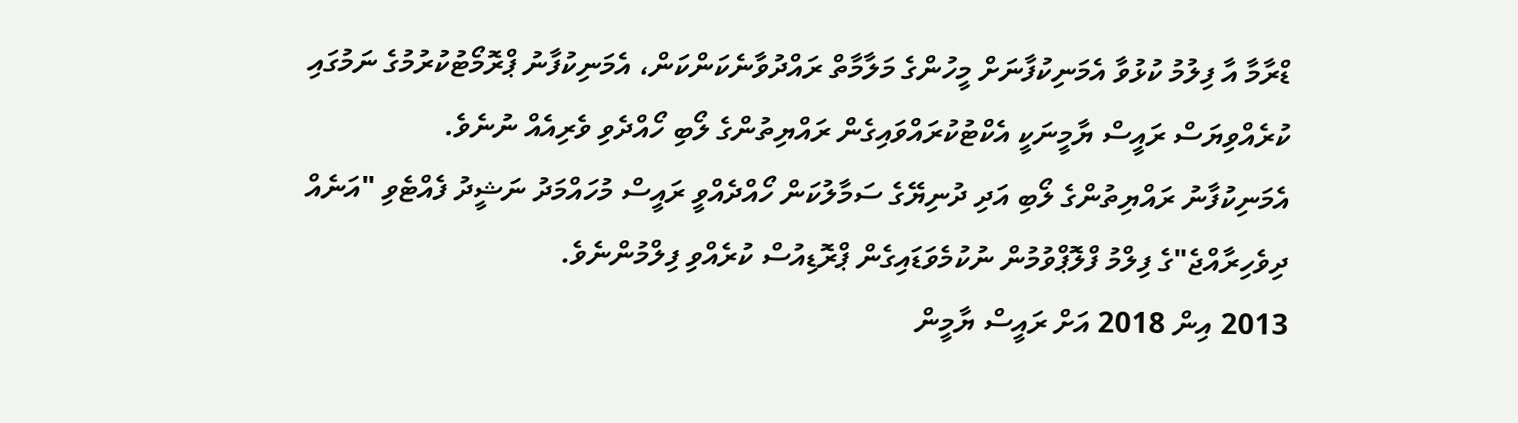ޑްރާމާ އާ ފިލުމު ކުޅުވާ އެމަނިކުފާނަށް މީހުންގެ މަލާމާތް ރައްދުވާނެކަންކަން، އެމަނިކުފާނު ޕްރޮމޯޓުކުރުމުގެ ނަމުގައި ކުރެއްވިޔަސް ރައީސް ޔާމީނަކީ އެކްޓުކުރައްވައިގެން ރައްޔިތުންގެ ލޯބި ހޯއްދެވި ވެރިއެއް ނުނެވެ.
އެމަނިކުފާނު ރައްޔިތުންގެ ލޯބި އަދި ދުނިޔޭގެ ސަމާލުކަން ހޯއްދެއްވީ ރައީސް މުހައްމަދު ނަޝީދު ފެއްޓެވި "އަނެއް ދިވެހިރާއްޖެ"ގެ ފިލްމު ފްލޮޕްވުމުން ނުކުމެވަޑައިގެން ޕްރޮޑިއުސް ކުރެއްވި ފިލްމުންނެވެ.
2013 އިން 2018 އަށް ރައީސް ޔާމީން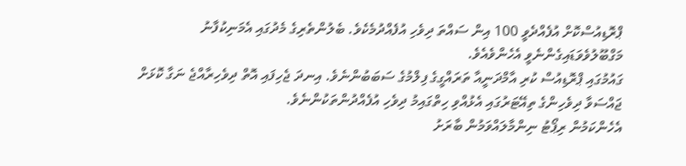ޕްރޮޑިއުސްކޮށް އުފެއްދެވީ 100 އިން ސައްތަ ދިވެހި އުފެއްދުމެކެވެ. ބެލުންތެރިގެ މެދުގައި އެމަނިކުފާނު މަގްބޫލުވެވަޑައިގެންނެވީ އެހެންވެއެވެ.
ގައުމުގައި ޕްރޮޑިއުސް ކުރި އާމްދަނީއާ ތަރައްގީގެ ފިލްމުގެ ސަބަބުންނެވެ. އިނދަ ޖެހިފައި އޮތް ދިވެހިރާއްޖެ ނަގާ ކޮޅަށް ޖައްސަވާ ދިވެހިންގެ ތިއޭޓަރުގައި އެޅުއްވި ހިތްގައިމު ދިވެހި އުފެއްދުންތަކުންނެވެ.
އެހެންކަމުން ރިޕޯޓު ނިންމާލައްވަމުން ބާރަށު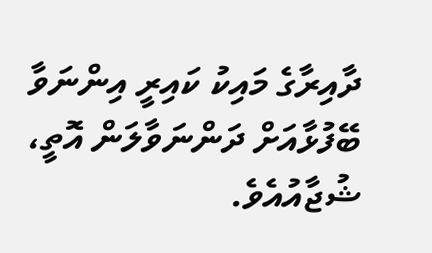ދާއިރާގެ މައިކު ކައިރީ އިންނަވާ ބޭފުޅާއަށް ދަންނަވާލަން އޮތީ، ޝުޖާއުއެވެ.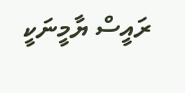ރައީސް ޔާމީނަކީ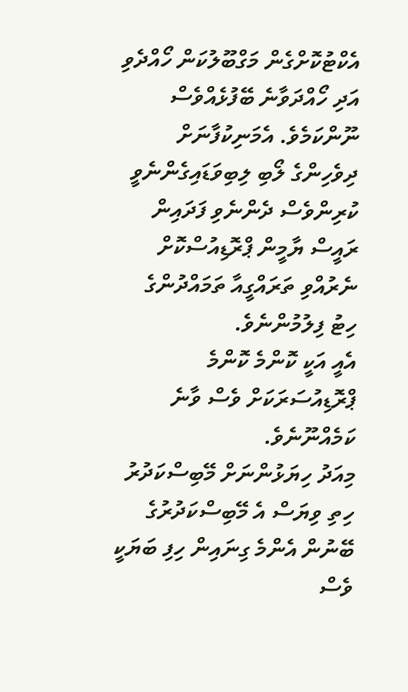އެކްޓުކޮށްގެން މަގްބޫލުކަން ހޯއްދެވި އަދި ހޯއްދަވާނެ ބޭފުޅެއްވެސް ނޫންކަމެވެ. އެމަނިކުފާނަށް ދިވެހިންގެ ލޯބި ލިބިވަޑައިގެންނެވީ ކުރިންވެސް ދެންނެވި ފަދައިން ރައީސް ޔާމީން ޕްރޮޑިއުސްކޮށް ނެރުއްވި ތަރައްގީއާ ތަމައްދުންގެ ހިޓު ފިލުމުންނެވެ.
އެއީ އަކީ ކޮންމެ ކޮންމެ ޕްރޮޑިއުސަރަކަށް ވެސް ވާނެ ކަމެއްނޫނެވެ.
މިއަދު ހިޔަޅުންނަށް މޭބިސްކަދުރު ހިތި ވިޔަސް އެ މޭބިސްކަދުރުގެ ބޭނުން އެންމެ ގިނައިން ހިފި ބަޔަކީ ވެސް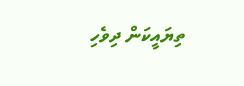ތިޔައީކަން ދިވެހި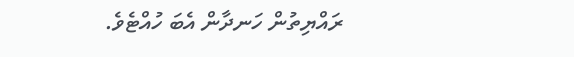ރައްޔިތުން ހަނދާން އެބަ ހުއްޓެވެ.